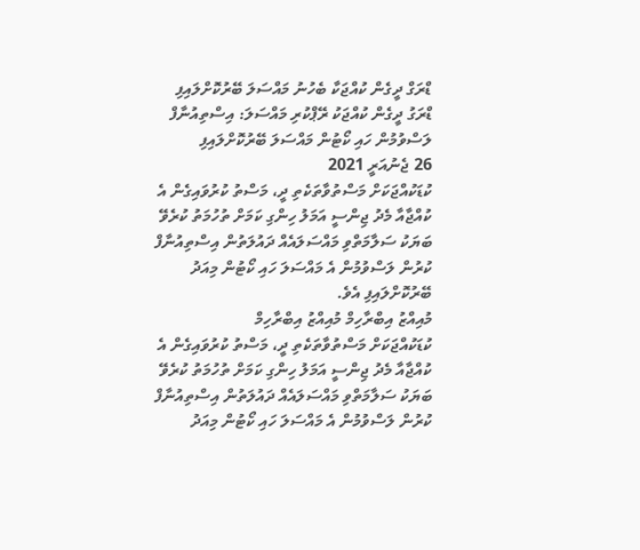ޑްރަގް ދީގެން ކުއްޖަކާ ބެހުނު މައްސަލަ ބޭރުކޮށްލައިފި
ޑްރަގު ދީގެން ކުއްޖަކު ރޭޕްކުރި މައްސަލަ: އިސްތިއުނާފް ލަސްވުމުން ހައި ކޯޓުން މައްސަލަ ބޭރުކޮށްލައިފި
26 ޖެނުއަރީ 2021
ކުޑަކުއްޖަކަށް މަސްތުވާތަކެތި ދީ، މަސްތު ކުރުވައިގެން އެ ކުއްޖާއާ މެދު ޖިންސީ އަމަލު ހިންގި ކަމަށް ތުހުމަތު ކުރެވޭ ބަޔަކު ސަލާމަތްވި މައްސަލައެއް ދައުލަތުން އިސްތިއުނާފް ކުރުން ލަސްވުމުން އެ މައްސަލަ ހައި ކޯޓުން މިއަދު ބޭރުކޮށްލައިފި އެވެ.
މުއިއްޒު އިބްރާހިމް މުއިއްޒު އިބްރާހިމް
ކުޑަކުއްޖަކަށް މަސްތުވާތަކެތި ދީ، މަސްތު ކުރުވައިގެން އެ ކުއްޖާއާ މެދު ޖިންސީ އަމަލު ހިންގި ކަމަށް ތުހުމަތު ކުރެވޭ ބަޔަކު ސަލާމަތްވި މައްސަލައެއް ދައުލަތުން އިސްތިއުނާފް ކުރުން ލަސްވުމުން އެ މައްސަލަ ހައި ކޯޓުން މިއަދު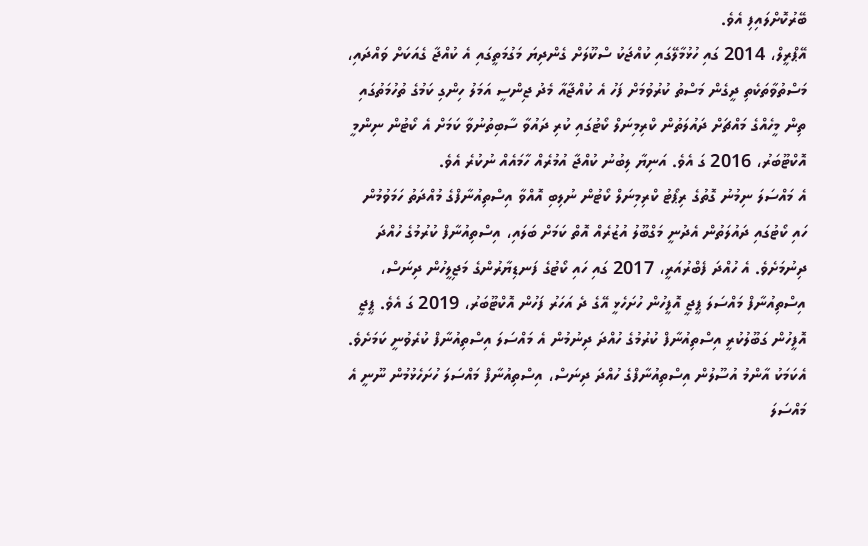ބޭރުކޮށްލައިފި އެވެ.
އޭޕްރީލް، 2014 ގައި ހުޅުމާލޭގައި ކުއްޖަކު ސްކޫލަށް ގެންދިޔަ މަގުމަތީގައި އެ ކުއްޖާ ގެއަކަށް ވައްދައި، މަސްތުވާތަކެތި ދީގެން މަސްތު ކުރުވުމަށް ފަހު އެ ކުއްޖާއާ މެދު ޖިންސީ އަމަލު ހިންގި ކަމުގެ ތުހުމަތުގައި ތިން މީހެއްގެ މައްޗަށް ދައުލަތުން ކްރިމިނަލް ކޯޓުގައި ކުރި ދައުވާ ސާބިތުނުވާ ކަމަށް އެ ކޯޓުން ނިންމީ އޮކްޓޫބަރު، 2016 ގަ އެވެ. އަނިޔާ ލިބުނު ކުއްޖާ އުމުރެއް ހާމައެއް ނުކުރެ އެވެ.
އެ މައްސަލަ ނިމުނު ގޮތުގެ ރިޕޯޓު ކްރިމިނަލް ކޯޓުން ނުލިބި އޮއްވާ އިސްތިއުނާފްގެ މުއްދަތު ހަމަވުމުން ހައި ކޯޓުގައި ދައުލަތުން އެދުނީ މަގްބޫލު އުޒުރެއް އޮތް ކަމަށް ބަލައި، އިސްތިއުނާފް ކުރުމުގެ ހުއްދަ ދިނުމަށެވެ. އެ ހުއްދަ ފެބްރުއަރީ، 2017 ގައި ހައި ކޯޓުގެ ފަނޑިޔާރުންގެ މަޖިލީހުން ދިނަސް، އިސްތިއުނާފް މައްސަލަ ޕީޖީ އޮފީހުން ހުށަހެޅީ އޭގެ ދެ އަހަރު ފަހުން އޮކްޓޫބަރު، 2019 ގަ އެވެ. ޕީޖީ އޮފީހުން ގަބޫލުކުރީ އިސްތިއުނާފް ކުރުމުގެ ހުއްދަ ދިނުމުން އެ މައްސަލަ އިސްތިއުނާފް ކުރެވުނީ ކަމަށެވެ. އެކަމަކު އާންމު އުސޫލުން އިސްތިއުނާފްގެ ހުއްދަ ދިނަސް، އިސްތިއުނާފް މައްސަލަ ހުށަހެޅުމުން ނޫނީ އެ މައްސަލަ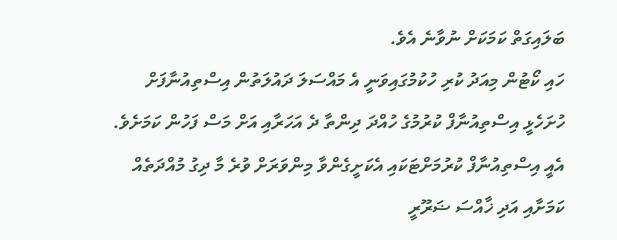ބަލައިގަތް ކަމަކަށް ނުވާނެ އެވެ.
ހައި ކޯޓުން މިއަދު ކުރި ހުކުމުގައިވަނީ އެ މައްސަލަ ދައުލަތުން އިސްތިއުނާފަށް ހުށަހެޅީ އިސްތިއުނާފް ކުރުމުގެ ހުއްދަ ދިންތާ ދެ އަހަރާއި އަށް މަސް ފަހުން ކަމަށެވެ. އެއީ އިސްތިއުނާފް ކުރުމަށްޓަކައި އެކަށީގެންވާ މިންވަރަށް ވުރެ މާ ދިގު މުއްދަތެއް ކަމަށާއި އަދި ޚާއްސަ ޟަރޫރީ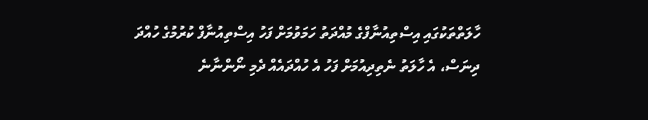ހާލަތްތަކުގައި އިސްތިއުނާފްގެ މުއްދަތު ހަމަވުމަށް ފަހު އިސްތިއުނާފް ކުރުމުގެ ހުއްދަ ދިނަސް، އެ ހާލަތު ނެތިދިއުމަށް ފަހު އެ ހުއްދައެއް ދެމި ނޯންނާނެ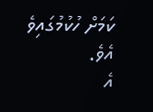ކަމަށް ހުކުމުގައިވެ އެވެ.
އެ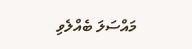މައްސަލަ ބެއްލެވި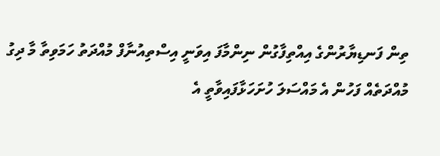ތިން ފަނޑިޔާރުންގެ އިއްތިފާގުން ނިންމާފަ އިވަނީ އިސްތިއުނާފް މުއްދަތު ހަމަވިތާ މާ ދިގު މުއްދަތެއް ފަހުން އެ މައްސަލަ ހުށަހަޅާފައިވާތީ އެ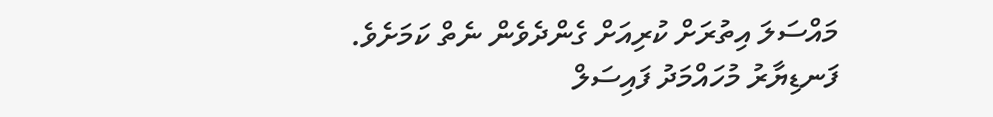މައްސަލަ އިތުރަށް ކުރިއަށް ގެންދެވެން ނެތް ކަމަށެވެ.
ފަނޑިޔާރު މުހައްމަދު ފައިސަލް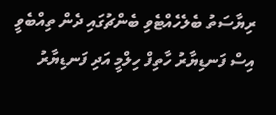ރިޔާސަތު ބެލެހެއްޓެވި ބެންޗުގައި ދެން ތިއްބެވީ އިސް ފަނޑިޔާރު ހާތިފް ހިލްމީ އަދި ފަނޑިޔާރު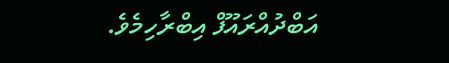އަބްދުއްރައޫފް އިބްރާހިމެވެ.